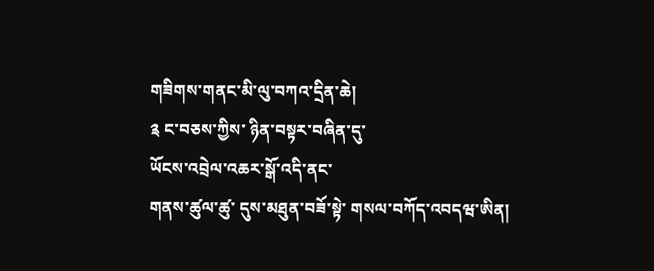གཟིགས་གནང་མི་ལུ་བཀའ་དྲིན་ཆེ།
༉ ང་བཅས་ཀྱིས་ ཉིན་བསྟར་བཞིན་དུ་
ཡོངས་འབྲེལ་འཆར་སྒོ་འདི་ནང་
གནས་ཚུལ་ཚུ་ དུས་མཐུན་བཟོ་སྟེ་ གསལ་བཀོད་འབདཝ་ཨིན།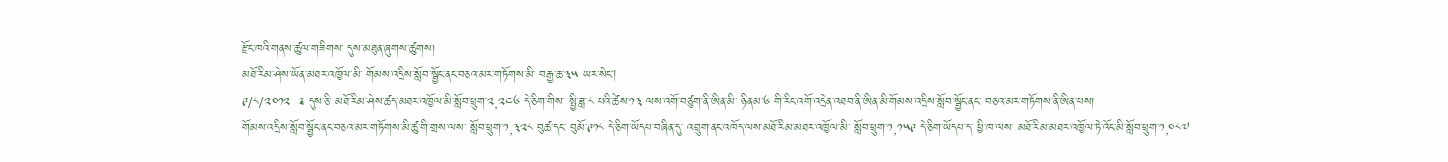རྫོང་ཁའི་གནས་ཚུལ་གཟིགས་ དུས་མཐུན་ཞུགས་ཚུགས།
མཐོ་རིམ་ཤེས་ཡོན་མཐར་འཁྱོལ་མི་ གོམས་འདྲིས་སློབ་སྦྱོང་ནང་བཅའ་མར་གཏོགས་མི་ བརྒྱ་ཆ་༣༥ ཡར་སེང།
༩/༨/༢༠༡༢  ༉ དུས་ཅི་ མཐོ་རིམ་ཤེས་ཚད་མཐར་འཁྱོལ་མི་སློབ་ཕྲུག་༢,༢༤༦ དེ་ཅིག་གིས་ སྤྱི་ཟླ་༨ པའི་ཚེས་༡༣ ལས་འགོ་བཙུག་ནི་ཨིན་མི་ ཉིནམ་༦ གི་རིང་འགོ་འདྲེན་འཐབ་ནི་ཨིན་མི་གོམས་འདྲིས་སློབ་སྦྱོང་ནང་ བཅའ་མར་གཏོགས་ནི་ཨིན་པས།
གོམས་འདྲིས་སློབ་སྦྱོང་ནང་བཅའ་མར་གཏོགས་མི་ཚུ་གི་གྲས་ལས་ སློབ་ཕྲུག་༡,༣༢༨ བུཚ་དང་ བུམོ་༩༡༨ དེ་ཅིག་ཡོདཔ་བཞིན་དུ་ འབྲུག་ནང་འཁོད་ལས་མཐོ་རིམ་མཐར་འཁྱོལ་མི་ སློབ་ཕྲུག་༡,༡༥༩ དེ་ཅིག་ཡོདཔ་ད་ ཕྱི་ཁ་ལས་ མཐོ་རིམ་མཐར་འཁྱོལ་ཏེ་འོང་མི་སློབ་ཕྲུག་༡,༠༨༧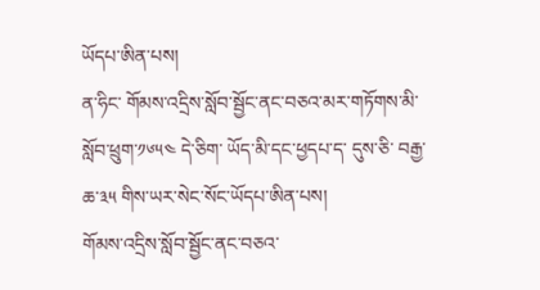ཡོདཔ་ཨིན་པས།
ན་ཧིང་ གོམས་འདྲིས་སློབ་སྦྱོང་ནང་བཅའ་མར་གཏོགས་མི་སློབ་ཕྲུག་༡༦༥༤ དེ་ཅིག་ ཡོད་མི་དང་ཕྱདཔ་ད་ དུས་ཅི་ བརྒྱ་ཆ་༣༥ གིས་ཡར་སེང་སོང་ཡོདཔ་ཨིན་པས།
གོམས་འདྲིས་སློབ་སྦྱོང་ནང་བཅའ་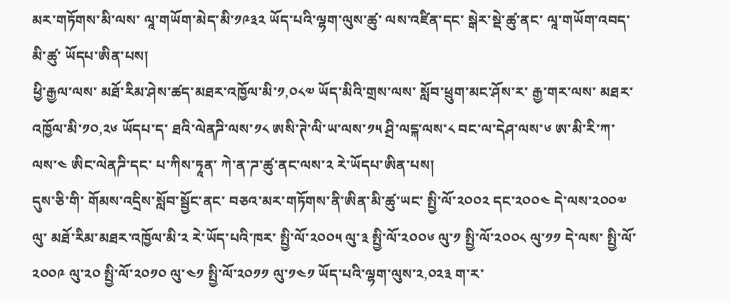མར་གཏོགས་མི་ལས་ ལཱ་གཡོག་མེད་མི་༡༩༣༢ ཡོད་པའི་ལྷག་ལུས་ཚུ་ ལས་འཛིན་དང་ སྒེར་སྡེ་ཚུ་ནང་ ལཱ་གཡོག་འབད་མི་ཚུ་ ཡོདཔ་ཨིན་པས།
ཕྱི་རྒྱལ་ལས་ མཐོ་རིམ་ཤེས་ཚད་མཐར་འཁྱོལ་མི་༡,༠༨༧ ཡོད་མིའི་གྲས་ལས་ སློབ་ཕྲུག་མང་ཤོས་ར་ རྒྱ་གར་ལས་ མཐར་འཁྱོལ་མི་༡༠,༢༦ ཡོདཔ་ད་ ཐའི་ལེནཌི་ལས་༡༨ ཨསི་ཊེ་ལི་ཡ་ལས་༡༥ ཤྲི་ལངྐ་ལས་༨ བང་ལ་དེཤ་ལས་༦ ཨ་མི་རི་ཀ་ལས་༤ ཨིང་ལེནཌི་དང་ པ་ཀིས་ཏཱན་ ཀེ་ན་ཌ་ཚུ་ནང་ལས་༢ རེ་ཡོདཔ་ཨིན་པས།
དུས་ཅི་གི་ གོམས་འདྲིས་སློབ་སྦྱོང་ནང་ བཅའ་མར་གཏོགས་ནི་ཨིན་མི་ཚུ་ཡང་ སྤྱི་ལོ་༢༠༠༢ དང་༢༠༠༤ དེ་ལས་༢༠༠༧ ལུ་ མཐོ་རིམ་མཐར་འཁྱོལ་མི་༢ རེ་ཡོད་པའི་ཁར་ སྤྱི་ལོ་༢༠༠༥ ལུ་༣ སྤྱི་ལོ་༢༠༠༦ ལུ་༡ སྤྱི་ལོ་༢༠༠༨ ལུ་༡༡ དེ་ལས་ སྤྱི་ལོ་༢༠༠༩ ལུ་༢༠ སྤྱི་ལོ་༢༠༡༠ ལུ་༤༡ སྤྱི་ལོ་༢༠༡༡ ལུ་༡༤༡ ཡོད་པའི་ལྷག་ལུས་༢,༠༢༣ ག་ར་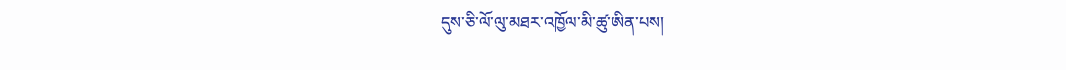དུས་ཅི་ལོ་ལུ་མཐར་འཁྱོལ་མི་ཚུ་ཨིན་པས།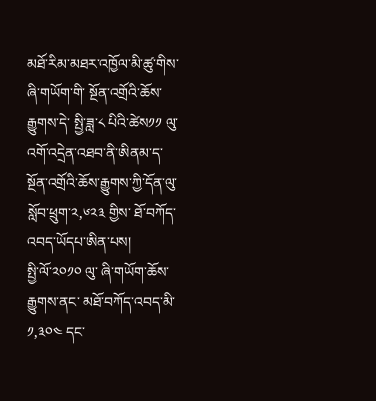མཐོ་རིམ་མཐར་འཁྱོལ་མི་ཚུ་གིས་ ཞི་གཡོག་གི་ སྔོན་འགྲོའི་ཆོས་རྒྱུགས་དེ་ སྤྱི་ཟླ་༨ པིའི་ཚེས༡༡ ལུ་ འགོ་འདྲེན་འཐབ་ནི་ཨིནམ་ད་ སྔོན་འགྲོའི་ཆོས་རྒྱུགས་ཀྱི་དོན་ལུ་ སློབ་ཕྲུག་༢,༦༢༣ གྱིས་ ཐོ་བཀོད་འབད་ཡོདཔ་ཨིན་པས།
སྤྱི་ལོ་༢༠༡༠ ལུ་ ཞི་གཡོག་ཆོས་རྒྱུགས་ནང་ མཐོ་བཀོད་འབད་མི་༡,༣༠༤ དང་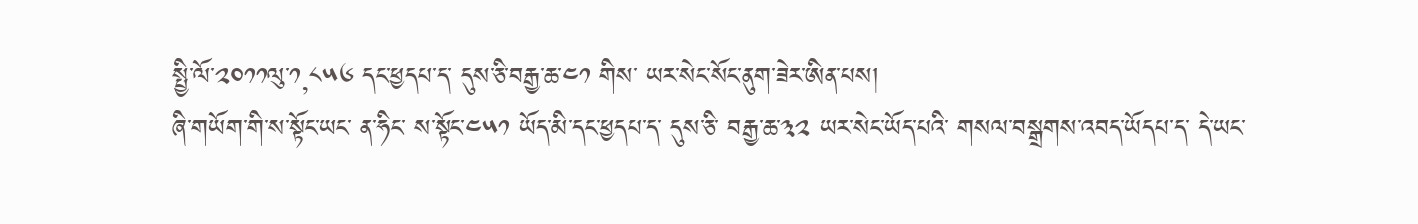སྤྱི་ལོ་༢༠༡༡ལུ་༡,༨༥༦ དང་ཕྱདཔ་ད་ དུས་ཅི་བརྒྱ་ཆ་༤༡ གིས་ ཡར་སེང་སོང་ནུག་ཟེར་ཨིན་པས།
ཞི་གཡོག་གི་ས་སྟོང་ཡང་ ན་ཧིང་ ས་སྟོང་༤༥༡ ཡོད་མི་དང་ཕྱདཔ་ད་ དུས་ཅི་ བརྒྱ་ཆ་༣༢ ཡར་སེང་ཡོད་པའི་ གསལ་བསྒྲགས་འབད་ཡོདཔ་ད་ དེ་ཡང་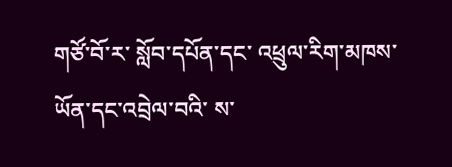གཙོ་བོ་ར་ སློབ་དཔོན་དང་ འཕྲུལ་རིག་མཁས་ཡོན་དང་འབྲེལ་བའི་ ས་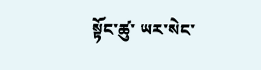སྟོང་ཚུ་ ཡར་སེང་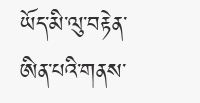ཡོད་མི་ལུ་བརྟེན་ཨིན་པའི་གནས་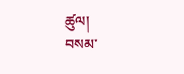ཚུལ།
བསམ་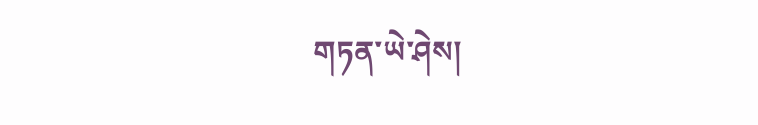གཏན་ཡེ་ཤེས།